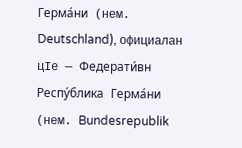Герма́ни (нем. Deutschland), официалан цӀе — Федерати́вн Респу́блика Герма́ни (нем. Bundesrepublik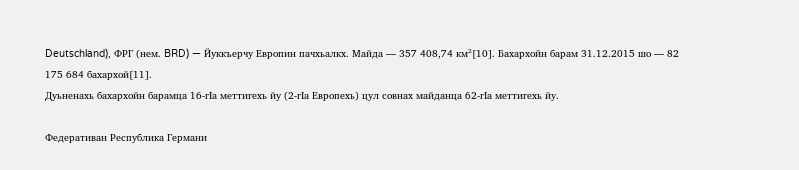Deutschland), ФРГ (нем. BRD) — Йуккъерчу Европин пачхьалкх. Майда — 357 408,74 км²[10]. Бахархойн барам 31.12.2015 шо — 82 175 684 бахархой[11].
Дуьненахь бахархойн барамца 16-гӀа меттигехь йу (2-гӀа Европехь) цул совнах майданца 62-гӀа меттигехь йу.

Федеративан Республика Германи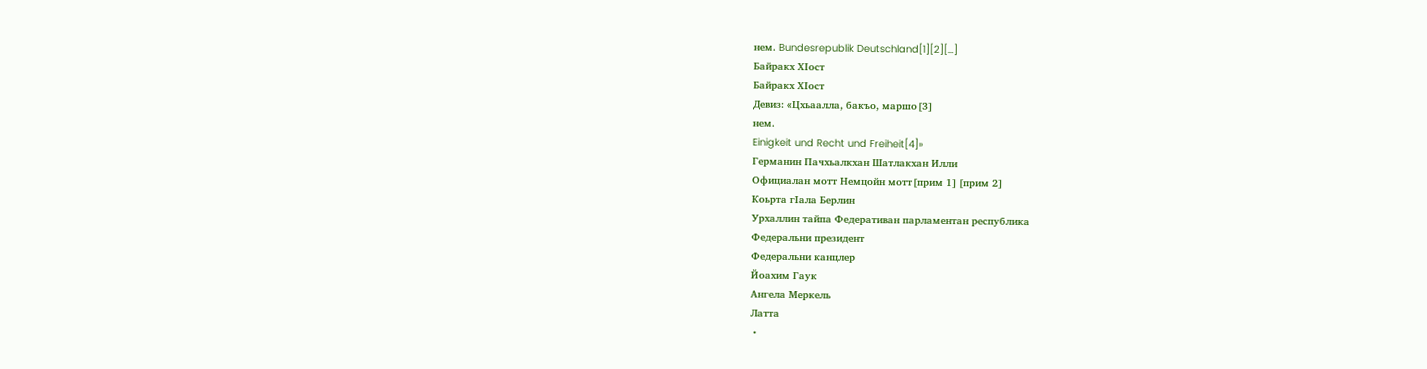нем. Bundesrepublik Deutschland[1][2][…]
Байракх ХӀост
Байракх ХӀост
Девиз: «Цхьаалла, бакъо, маршо[3]
нем.
Einigkeit und Recht und Freiheit[4]»
Германин Пачхьалкхан Шатлакхан Илли
Официалан мотт Немцойн мотт[прим 1][прим 2]
Коьрта гӀала Берлин
Урхаллин тайпа Федеративан парламентан республика
Федеральни президент
Федеральни канцлер
Йоахим Гаук
Ангела Меркель
Латта
 •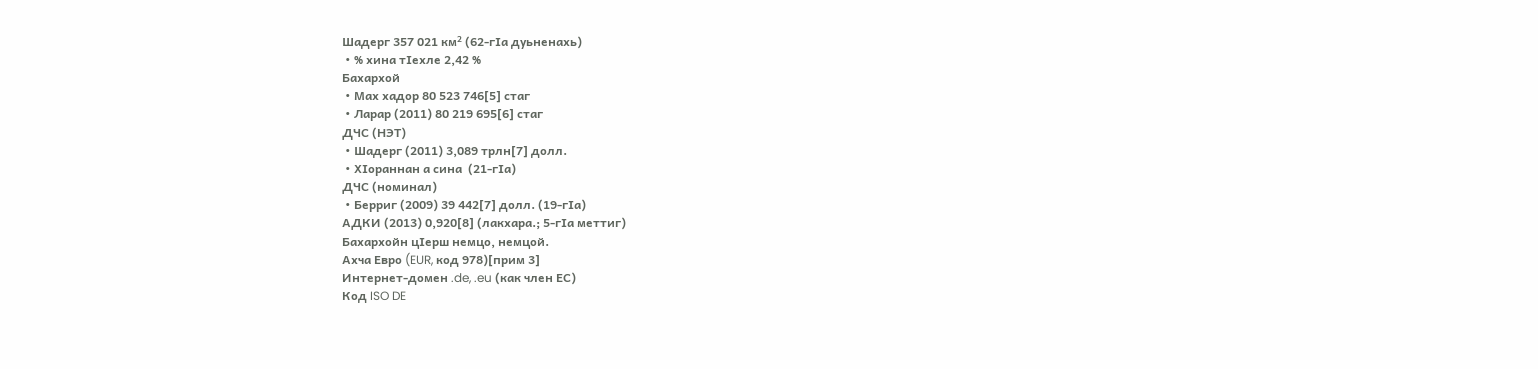Шадерг 357 021 км² (62-гӀа дуьненахь)
 • % хина тӀехле 2,42 %
Бахархой
 • Мах хадор 80 523 746[5] стаг
 • Ларар (2011) 80 219 695[6] стаг
ДЧС (НЭТ)
 • Шадерг (2011) 3,089 трлн[7] долл.
 • ХӀораннан а сина  (21-гӀа)
ДЧС (номинал)
 • Берриг (2009) 39 442[7] долл. (19-гӀа)
АДКИ (2013) 0,920[8] (лакхара.; 5-гӀа меттиг)
Бахархойн цӀерш немцо, немцой.
Ахча Евро (EUR, код 978)[прим 3]
Интернет-домен .de, .eu (как член ЕС)
Код ISO DE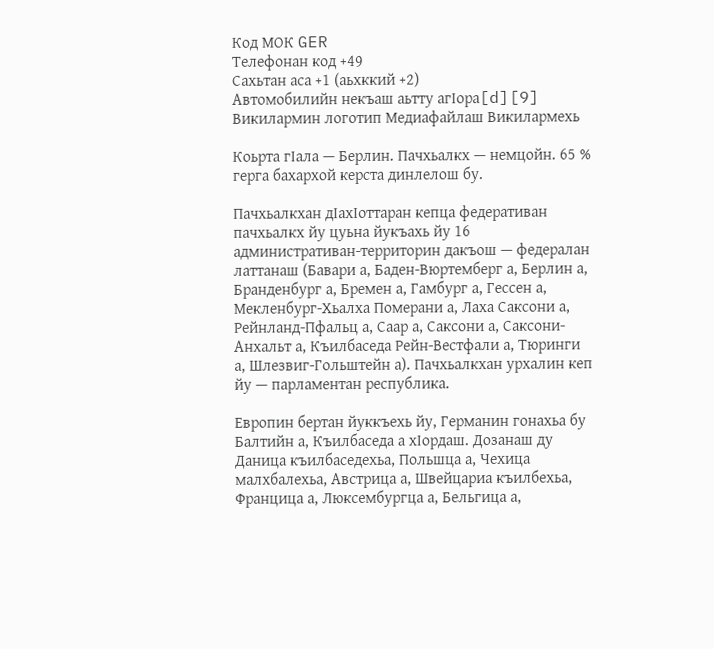Код МОК GER
Телефонан код +49
Сахьтан аса +1 (аьхккий +2)
Автомобилийн некъаш аьтту агӀора[d][9]
Викилармин логотип Медиафайлаш Викилармехь

Коьрта гӀала — Берлин. Пачхьалкх — немцойн. 65 % герга бахархой керста динлелош бу.

Пачхьалкхан дӀахӀоттаран кепца федеративан пачхьалкх йу цуьна йукъахь йу 16 административан-территорин дакъош — федералан латтанаш (Бавари а, Баден-Вюртемберг а, Берлин а, Бранденбург а, Бремен а, Гамбург а, Гессен а, Мекленбург-Хьалха Померани а, Лаха Саксони а, Рейнланд-Пфальц а, Саар а, Саксони а, Саксони-Анхальт а, Къилбаседа Рейн-Вестфали а, Тюринги а, Шлезвиг-Гольштейн а). Пачхьалкхан урхалин кеп йу — парламентан республика.

Европин бертан йуккъехь йу, Германин гонахьа бу Балтийн а, Къилбаседа а хӀордаш. Дозанаш ду Даница къилбаседехьа, Польшца а, Чехица малхбалехьа, Австрица а, Швейцариа къилбехьа, Францица а, Люксембургца а, Бельгица а,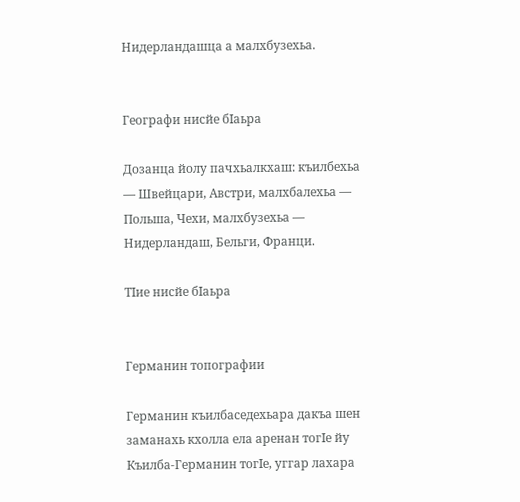Нидерландашца а малхбузехьа.


Географи нисйе бӀаьра

Дозанца йолу пачхьалкхаш: къилбехьа — Швейцари, Австри, малхбалехьа — Польша, Чехи, малхбузехьа — Нидерландаш, Бельги, Франци.

ТӀие нисйе бӀаьра


Германин топографии

Германин къилбаседехьара дакъа шен заманахь кхолла ела аренан тогӀе йу Къилба-Германин тогӀе, уггар лахара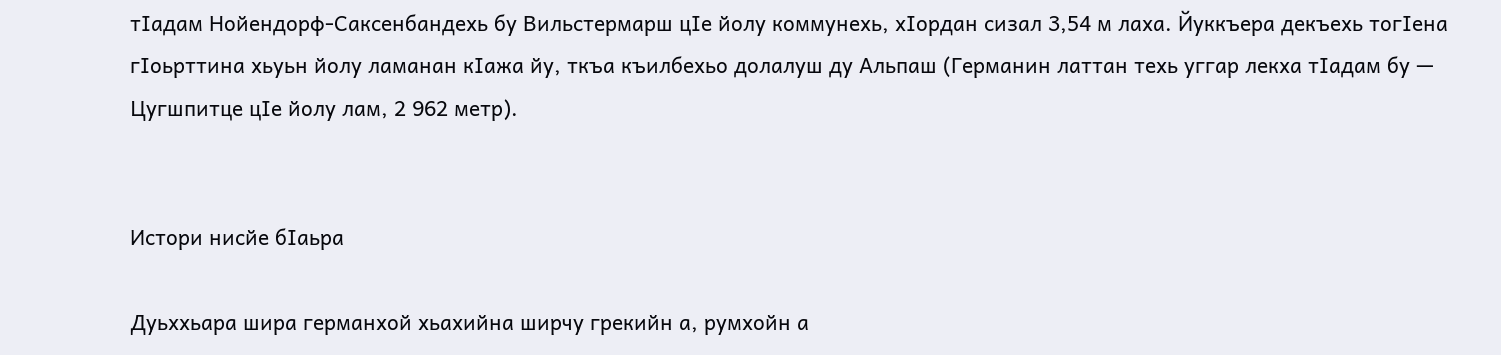тӀадам Нойендорф-Саксенбандехь бу Вильстермарш цӀе йолу коммунехь, хӀордан сизал 3,54 м лаха. Йуккъера декъехь тогӀена гӀоьрттина хьуьн йолу ламанан кӀажа йу, ткъа къилбехьо долалуш ду Альпаш (Германин латтан техь уггар лекха тӀадам бу — Цугшпитце цӀе йолу лам, 2 962 метр).


Истори нисйе бӀаьра

Дуьххьара шира германхой хьахийна ширчу грекийн а, румхойн а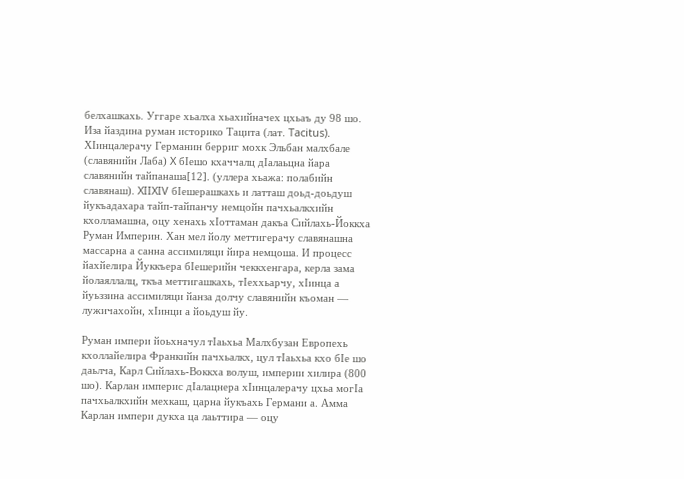белхашкахь. Уггаре хьалха хьахийначех цхьаъ ду 98 шо. Иза йаздина руман историко Тацита (лат. Tacitus). ХӀинцалерачу Германин берриг мохк Эльбан малхбале (славянийн Лаба) X бӀешо кхаччалц дӀалаьцна йара славянийн тайпанаша[12]. (уллера хьажа: полабийн славянаш). XIIXIV бӀешерашкахь и латташ доьд-доьдуш йукъадахара тайп-тайпанчу немцойн пачхьалкхийн кхолламашна, оцу хенахь хӀоттаман дакъа Сийлахь-Йоккха Руман Империн. Хан мел йолу меттигерачу славянашна массарна а санна ассимиляци йира немцоша. И процесс йахйелира Йуккъера бӀешерийн чеккхенгара, керла зама йолаяллалц, ткъа меттигашкахь, тӀеххьарчу, хӀинца а йуьззина ассимиляци йанза долчу славянийн къоман — лужичахойн, хӀинци а йоьдуш йу.

Руман импери йоьхначул тӀаьхьа Малхбузан Европехь кхоллайелира Франкийн пачхьалкх, цул тӀаьхьа кхо бӀе шо даьлча, Карл Сийлахь-Воккха волуш, империи хилира (800 шо). Карлан империс дӀалацнера хӀинцалерачу цхьа могӀа пачхьалкхийн мехкаш, царна йукъахь Германи а. Амма Карлан импери дукха ца лаьттира — оцу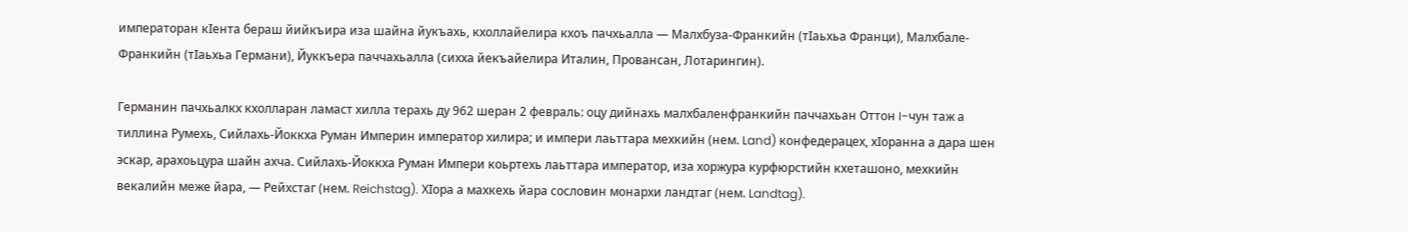императоран кӀента бераш йийкъира иза шайна йукъахь, кхоллайелира кхоъ пачхьалла — Малхбуза-Франкийн (тӀаьхьа Франци), Малхбале-Франкийн (тӀаьхьа Германи), Йуккъера паччахьалла (сихха йекъайелира Италин, Провансан, Лотарингин).

Германин пачхьалкх кхолларан ламаст хилла терахь ду 962 шеран 2 февраль: оцу дийнахь малхбаленфранкийн паччахьан Оттон I-чун таж а тиллина Румехь, Сийлахь-Йоккха Руман Империн император хилира; и импери лаьттара мехкийн (нем. Land) конфедерацех, хӀоранна а дара шен эскар, арахоьцура шайн ахча. Сийлахь-Йоккха Руман Импери коьртехь лаьттара император, иза хоржура курфюрстийн кхеташоно, мехкийн векалийн меже йара, — Рейхстаг (нем. Reichstag). ХӀора а махкехь йара сословин монархи ландтаг (нем. Landtag).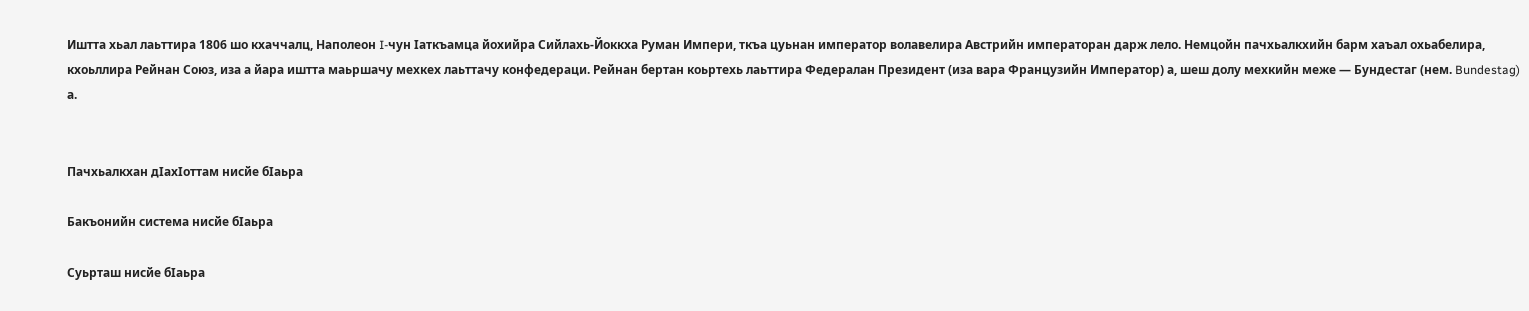Иштта хьал лаьттира 1806 шо кхаччалц, Наполеон I-чун Ӏаткъамца йохийра Сийлахь-Йоккха Руман Импери, ткъа цуьнан император волавелира Австрийн императоран дарж лело. Немцойн пачхьалкхийн барм хаъал охьабелира, кхоьллира Рейнан Союз, иза а йара иштта маьршачу мехкех лаьттачу конфедераци. Рейнан бертан коьртехь лаьттира Федералан Президент (иза вара Французийн Император) а, шеш долу мехкийн меже — Бундестаг (нем. Bundestag) а.


Пачхьалкхан дӀахӀоттам нисйе бӀаьра

Бакъонийн система нисйе бӀаьра

Суьрташ нисйе бӀаьра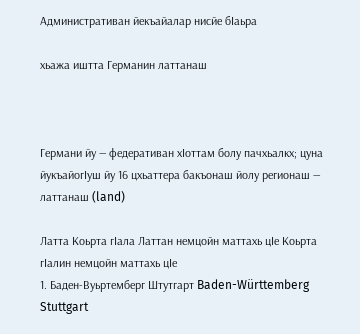Административан йекъайалар нисйе бӀаьра

хьажа иштта Германин латтанаш



Германи йу — федеративан хӀоттам болу пачхьалкх; цуна йукъайогӀуш йу 16 цхьаттера бакъонаш йолу регионаш — латтанаш (land)

Латта Коьрта гӀала Латтан немцойн маттахь цӀе Коьрта гӀалин немцойн маттахь цӀе
1. Баден-Вуьртемберг Штутгарт Baden-Württemberg Stuttgart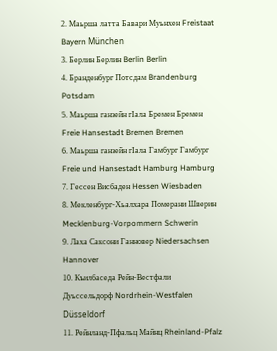2. Маьрша латта Бавари Муьнхен Freistaat Bayern München
3. Берлин Берлин Berlin Berlin
4. Бранденбург Потсдам Brandenburg Potsdam
5. Маьрша ганзейн гӀала Бремен Бремен Freie Hansestadt Bremen Bremen
6. Маьрша ганзейн гӀала Гамбург Гамбург Freie und Hansestadt Hamburg Hamburg
7. Гессен Висбаден Hessen Wiesbaden
8. Мекленбург-Хьалхара Померани Шверин Mecklenburg-Vorpommern Schwerin
9. Лаха Саксони Ганновер Niedersachsen Hannover
10. Къилбаседа Рейн-Вестфали Дуьссельдорф Nordrhein-Westfalen Düsseldorf
11. Рейнланд-Пфальц Майнц Rheinland-Pfalz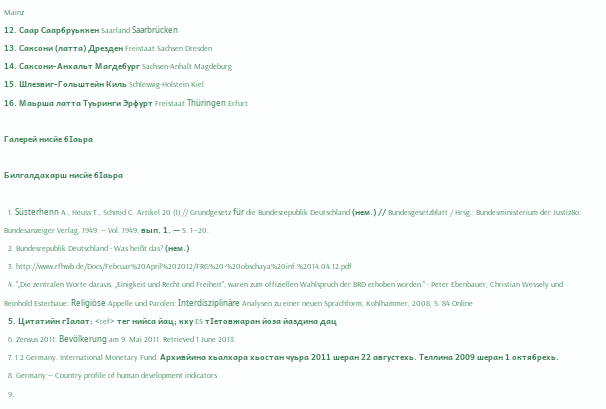Mainz
12. Саар Саарбруьккен Saarland Saarbrücken
13. Саксони (латта) Дрезден Freistaat Sachsen Dresden
14. Саксони-Анхальт Магдебург Sachsen-Anhalt Magdeburg
15. Шлезвиг-Гольштейн Киль Schleswig-Holstein Kiel
16. Маьрша латта Туьринги Эрфурт Freistaat Thüringen Erfurt

Галерей нисйе бӀаьра

Билгалдахарш нисйе бӀаьра

  1. Süsterhenn A., Heuss T., Schmid C. Artikel 20 (1) // Grundgesetz für die Bundesrepublik Deutschland (нем.) // Bundesgesetzblatt / Hrsg.: Bundesministerium der JustizBo: Bundesanzeiger Verlag, 1949. — Vol. 1949, вып. 1. — S. 1—20.
  2. Bundesrepublik Deutschland - Was heißt das? (нем.)
  3. http://www.rfhwb.de/Docs/Februar%20April%202012/FRG%20-%20obschaya%20inf.%2014.04.12.pdf
  4. "„Die zentralen Worte daraus, „Einigkeit und Recht und Freiheit", waren zum offiziellen Wahlspruch der BRD erhoben worden." - Peter Ebenbauer, Christian Wessely und Reinhold Esterbaue: Religiöse Appelle und Parolen: Interdisziplinäre Analysen zu einer neuen Sprachform, Kohlhammer, 2008, S. 84 Online
  5. Цитатийн гӀалат: <ref> тег нийса йац; кху ES тIетовжаран йоза йаздина дац
  6. Zensus 2011: Bevölkerung am 9. Mai 2011. Retrieved 1 June 2013.
  7. 1 2 Germany. International Monetary Fund. Архивйина хьалхара хьостан чуьра 2011 шеран 22 августехь. Теллина 2009 шеран 1 октябрехь.
  8. Germany — Country profile of human development indicators
  9.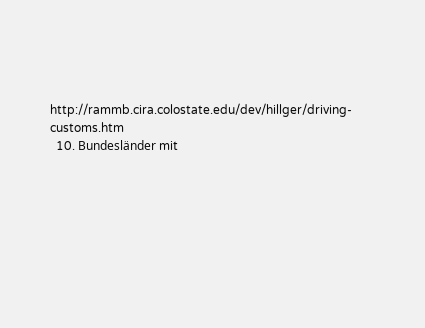http://rammb.cira.colostate.edu/dev/hillger/driving-customs.htm
  10. Bundesländer mit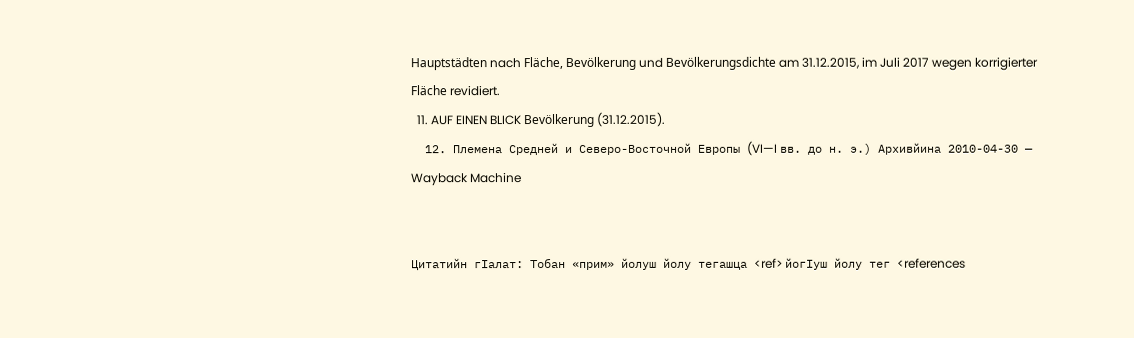Hauptstädten nach Fläche, Bevölkerung und Bevölkerungsdichte am 31.12.2015, im Juli 2017 wegen korrigierter Fläche revidiert.
  11. AUF EINEN BLICK Bevölkerung (31.12.2015).
  12. Племена Средней и Северо-Восточной Европы (VI—I вв. до н. э.) Архивйина 2010-04-30 — Wayback Machine


Цитатийн гӀалат: Тобан «прим» йолуш йолу тегашца <ref> йогӀуш йолу тег <references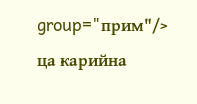group="прим"/> ца карийна